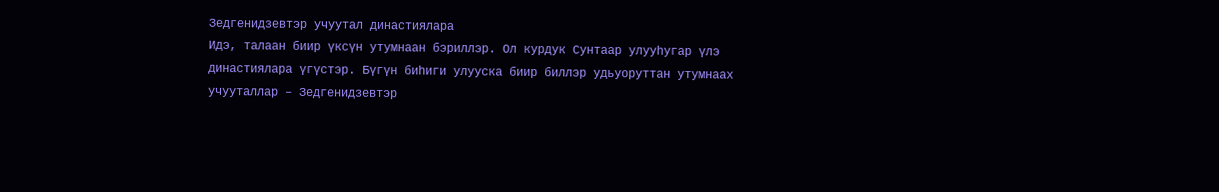Зедгенидзевтэр учуутал династиялара
Идэ, талаан биир үксүн утумнаан бэриллэр. Ол курдук Сунтаар улууһугар үлэ династиялара үгүстэр. Бүгүн биһиги улууска биир биллэр удьуоруттан утумнаах учууталлар – Зедгенидзевтэр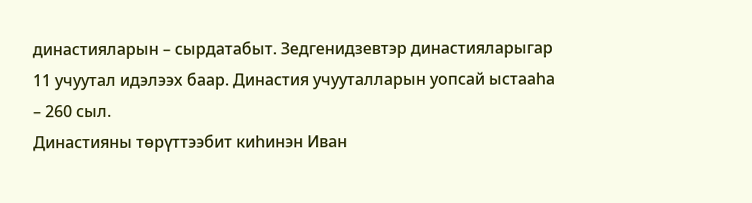династияларын – сырдатабыт. Зедгенидзевтэр династияларыгар 11 учуутал идэлээх баар. Династия учууталларын уопсай ыстааһа – 260 сыл.
Династияны төрүттээбит киһинэн Иван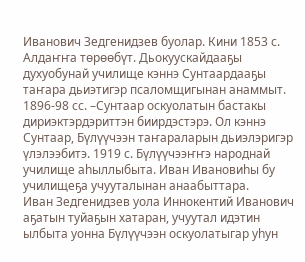Иванович Зедгенидзев буолар. Кини 1853 с. Алдаҥҥа төрөөбүт. Дьокуускайдааҕы духуобунай училище кэннэ Сунтаардааҕы таҥара дьиэтигэр псаломщигынан анаммыт. 1896-98 сс. –Сунтаар оскуолатын бастакы дириэктэрдэриттэн биирдэстэрэ. Ол кэннэ Сунтаар, Бүлүүчээн таҥараларын дьиэлэригэр үлэлээбитэ. 1919 с. Бүлүүчээҥҥэ народнай училище аһыллыбыта. Иван Ивановиһы бу училищеҕа учууталынан анаабыттара.
Иван Зедгенидзев уола Иннокентий Иванович аҕатын туйаҕын хатаран, учуутал идэтин ылбыта уонна Бүлүүчээн оскуолатыгар уһун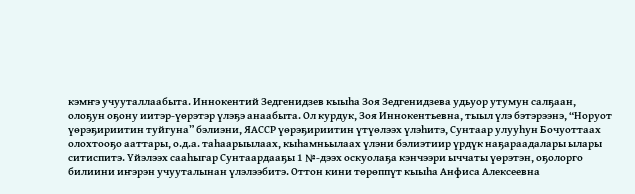кэмҥэ учууталлаабыта. Иннокентий Зедгенидзев кыыһа Зоя Зедгенидзева удьуор утумун салҕаан, олоҕун оҕону иитэр-үөрэтэр үлэҕэ анаабыта. Ол курдук, Зоя Иннокентьевна, тыыл үлэ бэтэрээнэ, “Норуот үөрэҕириитин туйгуна” бэлиэни, ЯАССР үөрэҕириитин үтүөлээх үлэһитэ, Сунтаар улууһун Бочуоттаах олохтооҕо ааттары, о.д.а. таһаарыылаах, кыһамньылаах үлэни бэлиэтиир үрдүк наҕараадалары ылары ситиспитэ. Үйэлээх сааһыгар Сунтаардааҕы 1 №-дээх оскуолаҕа кэнчээри ыччаты үөрэтэн, оҕолорго билиини иҥэрэн учууталынан үлэлээбитэ. Оттон кини төрөппүт кыыһа Анфиса Алексеевна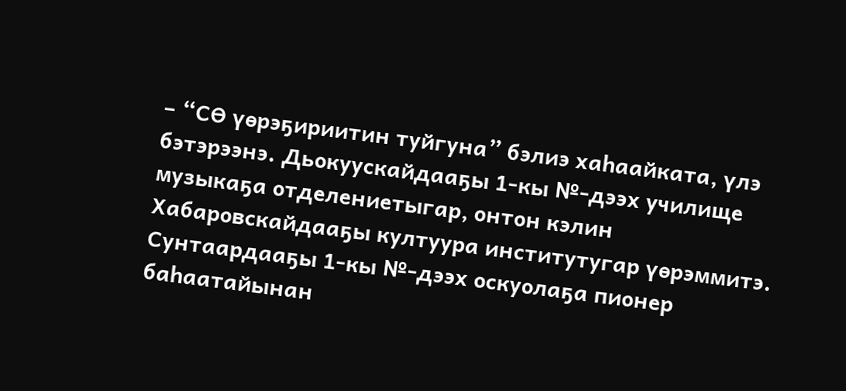– “СӨ үөрэҕириитин туйгуна” бэлиэ хаһаайката, үлэ бэтэрээнэ. Дьокуускайдааҕы 1-кы №-дээх училище музыкаҕа отделениетыгар, онтон кэлин Хабаровскайдааҕы култуура институтугар үөрэммитэ. Сунтаардааҕы 1-кы №-дээх оскуолаҕа пионер баһаатайынан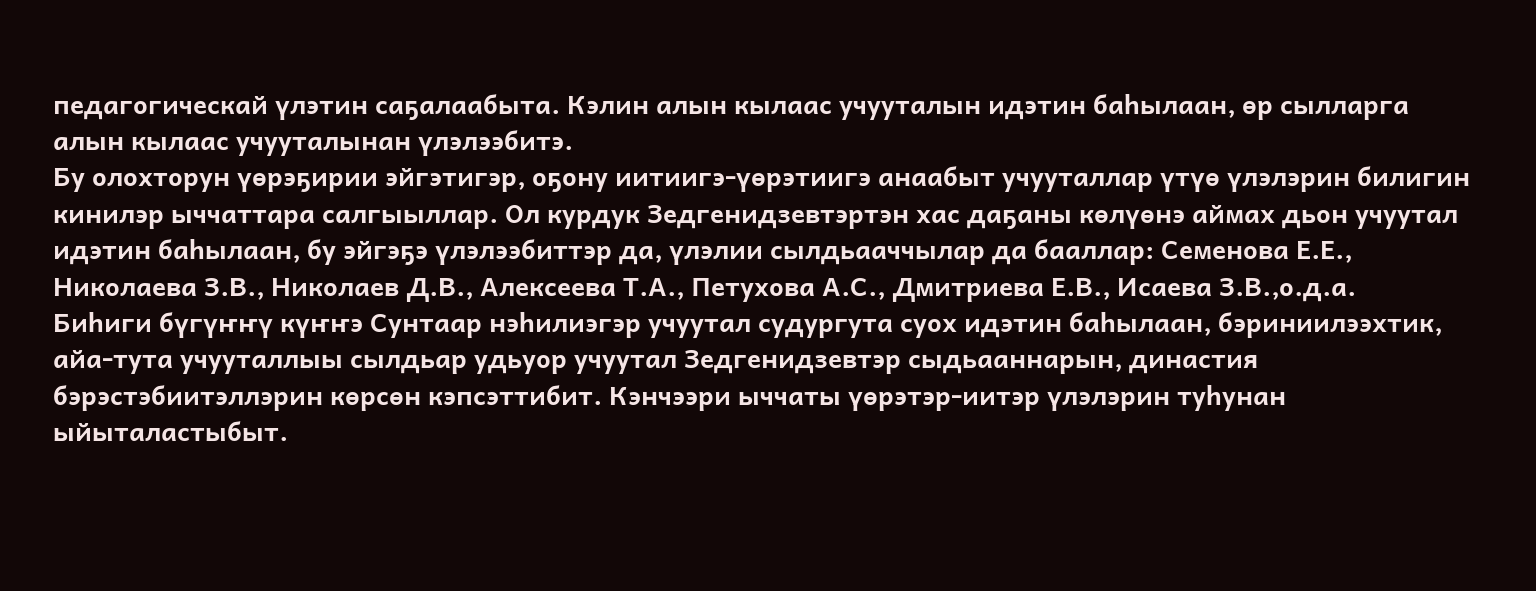педагогическай үлэтин саҕалаабыта. Кэлин алын кылаас учууталын идэтин баһылаан, өр сылларга алын кылаас учууталынан үлэлээбитэ.
Бу олохторун үөрэҕирии эйгэтигэр, оҕону иитиигэ-үөрэтиигэ анаабыт учууталлар үтүө үлэлэрин билигин кинилэр ыччаттара салгыыллар. Ол курдук Зедгенидзевтэртэн хас даҕаны көлүөнэ аймах дьон учуутал идэтин баһылаан, бу эйгэҕэ үлэлээбиттэр да, үлэлии сылдьааччылар да бааллар: Семенова Е.Е., Николаева З.В., Николаев Д.В., Алексеева Т.А., Петухова А.С., Дмитриева Е.В., Исаева З.В.,о.д.а.
Биһиги бүгүҥҥү күҥҥэ Сунтаар нэһилиэгэр учуутал судургута суох идэтин баһылаан, бэриниилээхтик, айа-тута учууталлыы сылдьар удьуор учуутал Зедгенидзевтэр сыдьааннарын, династия бэрэстэбиитэллэрин көрсөн кэпсэттибит. Кэнчээри ыччаты үөрэтэр-иитэр үлэлэрин туһунан ыйыталастыбыт.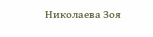Николаева Зоя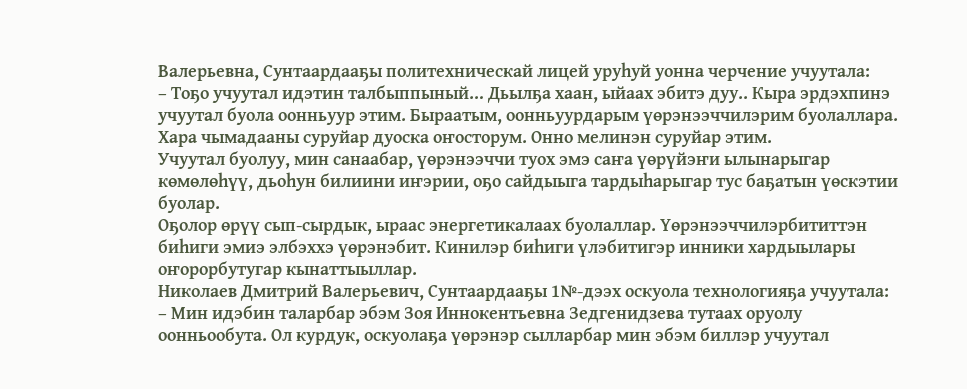Валерьевна, Сунтаардааҕы политехническай лицей уруһуй уонна черчение учуутала:
– Тоҕо учуутал идэтин талбыппыный… Дьылҕа хаан, ыйаах эбитэ дуу.. Кыра эрдэхпинэ учуутал буола оонньуур этим. Быраатым, оонньуурдарым үөрэнээччилэрим буолаллара. Хара чымадааны суруйар дуоска оҥосторум. Онно мелинэн суруйар этим.
Учуутал буолуу, мин санаабар, үөрэнээччи туох эмэ саҥа үөрүйэҥи ылынарыгар көмөлөһүү, дьоһун билиини иҥэрии, оҕо сайдыыга тардыһарыгар тус баҕатын үөскэтии буолар.
Оҕолор өрүү сып-сырдык, ыраас энергетикалаах буолаллар. Үөрэнээччилэрбититтэн биһиги эмиэ элбэххэ үөрэнэбит. Кинилэр биһиги үлэбитигэр инники хардыылары оҥорорбутугар кынаттыыллар.
Николаев Дмитрий Валерьевич, Сунтаардааҕы 1№-дээх оскуола технологияҕа учуутала:
– Мин идэбин таларбар эбэм Зоя Иннокентьевна Зедгенидзева тутаах оруолу оонньообута. Ол курдук, оскуолаҕа үөрэнэр сылларбар мин эбэм биллэр учуутал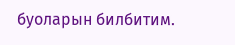буоларын билбитим.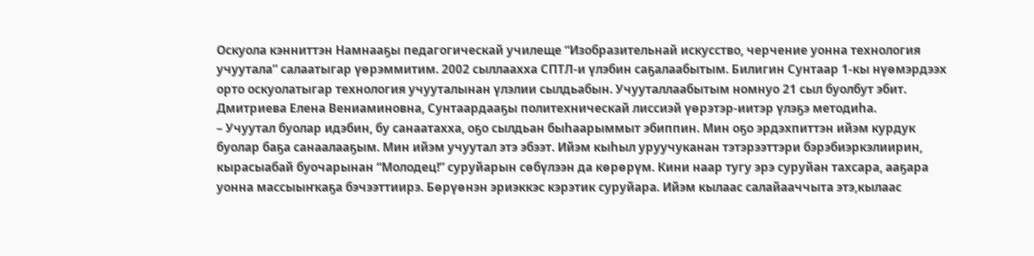Оскуола кэнниттэн Намнааҕы педагогическай училеще “Изобразительнай искусство, черчение уонна технология учуутала” салаатыгар үөрэммитим. 2002 сыллаахха СПТЛ-и үлэбин саҕалаабытым. Билигин Сунтаар 1-кы нүөмэрдээх орто оскуолатыгар технология учууталынан үлэлии сылдьабын. Учууталлаабытым номнуо 21 сыл буолбут эбит.
Дмитриева Елена Вениаминовна, Сунтаардааҕы политехническай лиссиэй үөрэтэр-иитэр үлэҕэ методиһа.
– Учуутал буолар идэбин, бу санаатахха, оҕо сылдьан быһаарыммыт эбиппин. Мин оҕо эрдэхпиттэн ийэм курдук буолар баҕа санаалааҕым. Мин ийэм учуутал этэ эбээт. Ийэм кыһыл уруучуканан тэтэрээттэри бэрэбиэркэлиирин, кырасыабай буочарынан “Молодец!” суруйарын сөбүлээн да көрөрүм. Кини наар тугу эрэ суруйан тахсара, ааҕара уонна массыыҥкаҕа бэчээттиирэ. Бөрүөнэн эриэккэс кэрэтик суруйара. Ийэм кылаас салайааччыта этэ,кылаас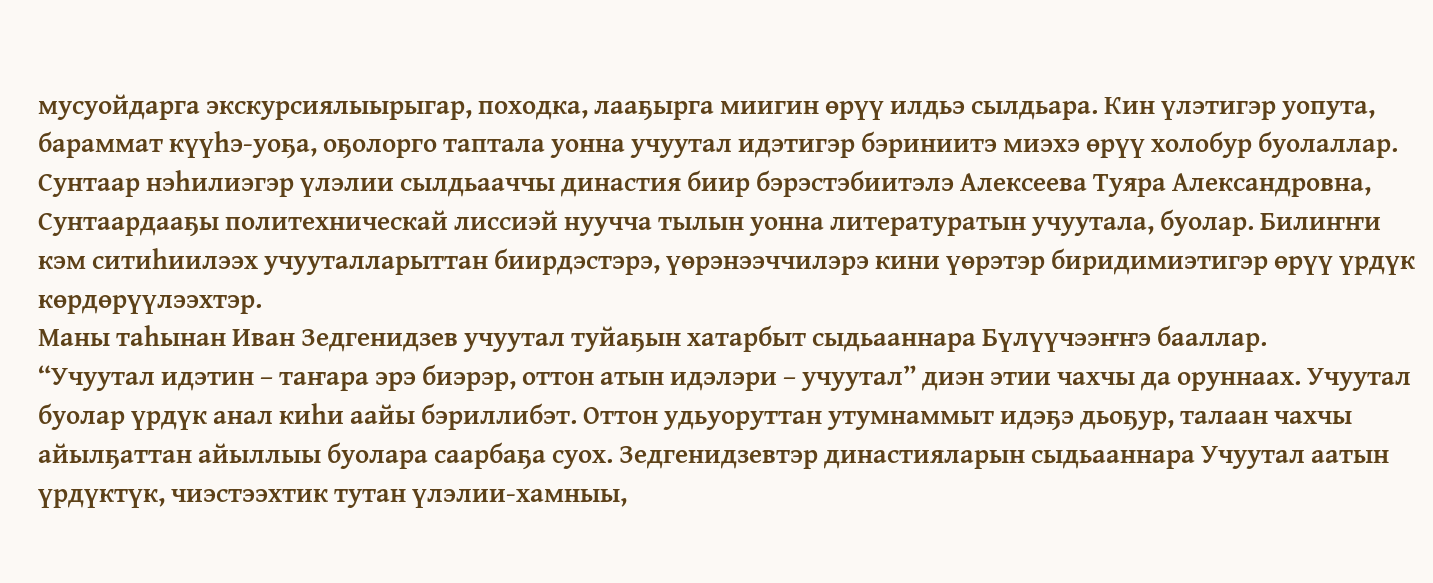мусуойдарга экскурсиялыырыгар, походка, лааҕырга миигин өрүү илдьэ сылдьара. Кин үлэтигэр уопута, бараммат күүһэ-уоҕа, оҕолорго таптала уонна учуутал идэтигэр бэриниитэ миэхэ өрүү холобур буолаллар.
Сунтаар нэһилиэгэр үлэлии сылдьааччы династия биир бэрэстэбиитэлэ Алексеева Туяра Александровна, Сунтаардааҕы политехническай лиссиэй нуучча тылын уонна литературатын учуутала, буолар. Билиҥҥи кэм ситиһиилээх учууталларыттан биирдэстэрэ, үөрэнээччилэрэ кини үөрэтэр биридимиэтигэр өрүү үрдүк көрдөрүүлээхтэр.
Маны таһынан Иван Зедгенидзев учуутал туйаҕын хатарбыт сыдьааннара Бүлүүчээҥҥэ бааллар.
“Учуутал идэтин – таҥара эрэ биэрэр, оттон атын идэлэри – учуутал” диэн этии чахчы да оруннаах. Учуутал буолар үрдүк анал киһи аайы бэриллибэт. Оттон удьуоруттан утумнаммыт идэҕэ дьоҕур, талаан чахчы айылҕаттан айыллыы буолара саарбаҕа суох. Зедгенидзевтэр династияларын сыдьааннара Учуутал аатын үрдүктүк, чиэстээхтик тутан үлэлии-хамныы,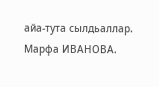айа-тута сылдьаллар.
Марфа ИВАНОВА.